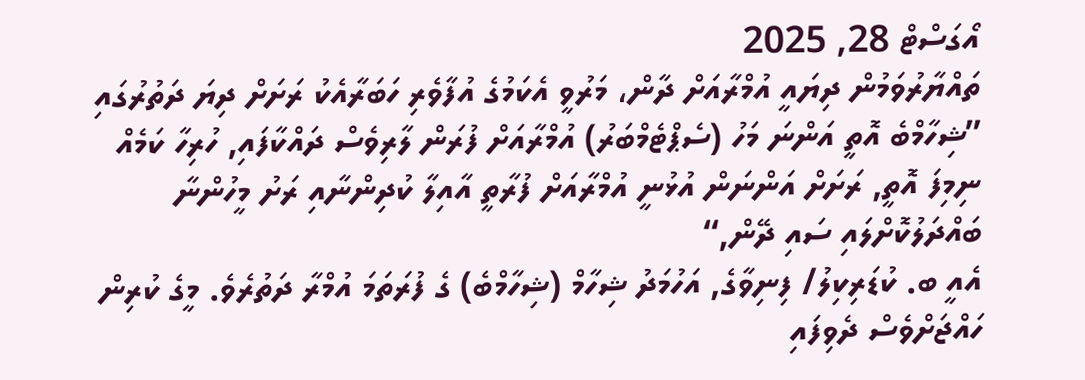އޯގަސްޓް 28, 2025
ތައްޔާރުވަމުން ދިޔައީ އުމްރާއަށް ދާން، މަރުވީ އެކަމުގެ އުފާވެރި ހަބަރާއެކު ރަށަށް ދިޔަ ދަތުރުގައި
”ޝިހާމްބެ އޮތީ އަންނަ މަހު (ސެޕްޓެމްބަރު) އުމްރާއަށް ފުރަން ލާރިވެސް ދައްކާފައި, ހުރިހާ ކަމެއް ނިމިފަ އޮތީ, ރަށަށް އަންނަން އުޅުނީ އުމްރާއަށް ފުރާތީ އާއިލާ ކުދިންނާއި ރަށު މީހުންނާ ބައްދަލުކޮށްލައި ސައި ދޭން,“
އެއީ ބ. ކުޑަރިކިލު/ ފިނިވާގެ, އަހުމަދު ޝިހާމް (ޝިހާމްބެ) ގެ ފުރަތަމަ އުމްރާ ދަތުރެވެ. މީގެ ކުރިން ހައްޖަށްވެސް ދެވިފައި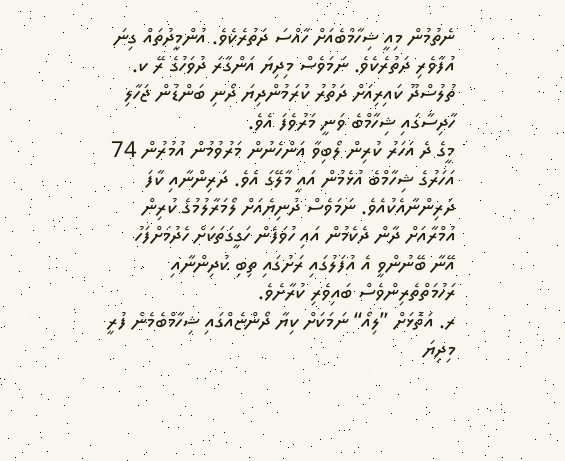ނެތުމުން މިއީ ޝިހާމްބެއަށް ހާއްސަ ދަތުރެކެވެ. އުންމީދުތައް ގިނަ އުފާވެރި ދަތުރެކެވެ. ނަމަވެސް މިދިޔަ އަންގާރަ ދުވަހުގެ ރޭ ކ. ތުލުސްދޫ ކައިރިއަށް ދަތުރު ކުރަމުންދިޔަ ދޯނި ބަންޑުން ޖަހާލި ހާދިސާގައި ޝިހާމްބެ ވަނީ މަރުވެފަ އެވެ.
މީގެ ދެ އަހަރު ކުރިން ލޯބިވާ އަންހެނުން މަރުވުމުން އުމުރުން 74 އަހަރުގެ ޝިހާމްބެ އުޅެމުން އައީ މާލޭގަ އެވެ. ދަރިންނާއި ކާފަ ދަރިންނާއެކުއެވެ. ނަމަވެސް ދުނިޔެއަށް ލޯމަރާލުމުގެ ކުރިން އުމްރާއަށް ދާން ދެކެމުން އައި ހުވަފެން ހަގީގަތަކަށް ހެދުމަށްފަހު އޭނާ ބޭނުންވީ އެ އުފަލުގައި ރަށުގައި ތިބި ކުދިންނާއި ރަހުމަތްތެރިންވެސް ބައިވެރި ކުރާށެވެ.
ރ. އަތޮޅަށް ”ލިއޯ“ ނަމަކަށް ކިޔާ ދޯންޏެއްގައި ޝިހާމްބެމެން ފުރީ މިދިޔަ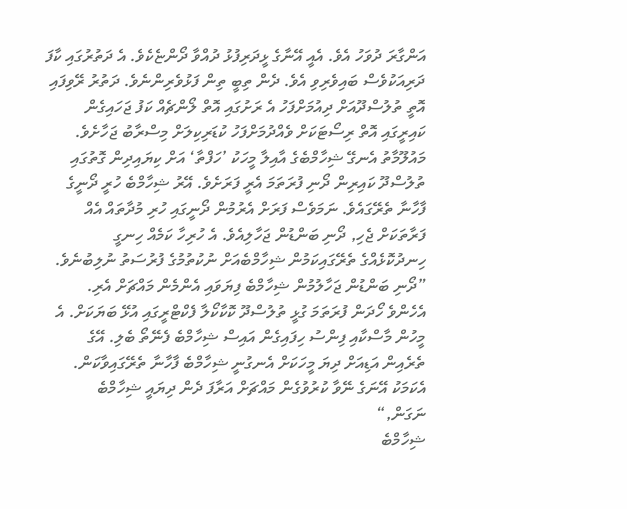އަންގާރަ ދުވަހު އެވެ. އެއީ އޭނާގެ ޅީދަރިފުޅު ދުއްވާ ދޯންޏެކެވެ. އެ ދަތުރުގައި ކާފަ ދަރިއަކުވެސް ބައިވެރިވި އެވެ. ދެން ތިބީ ތިން ފަޅުވެރިންނެވެ. ދަތުރު ރޭވިފައި އޮތީ ތުލުސްދޫއަށް ދިއުމަށްފަހު އެ ރަށުގައި އޮތް ލޯންޗެއް ކަފު ޖަހައިގެން ކައިރީގައި އޮތް ރިސޯޓަކަށް ވެއްދުމަށްފަހު ކުޑަރިކިލަށް މިސްރާބު ޖަހާށެވެ.
މައުލޫމާތު އެނގޭ ޝިހާމްބެގެ އާއިލާ މީހަކު ’ހަފްތާ‘ އަށް ކިޔައިދިން ގޮތުގައި ތުލުސްދޫ ކައިރިން ދޯނި ފުރަތަމަ އެރީ ފަރަށެވެ. އޭރު ޝިހާމްބެ ހުރީ ދޯނީގެ ފާހާނާ ތެރޭގައެވެ. ނަމަވެސް ފަރަށް އެރުމުން ދޯނީގައި ހުރި މުދާތައް އެއް ފަރާތަކަށް ޖެހި, ދޯނި ބަންޑުން ޖަހާލިއެވެ. އެ ހުރިހާ ކަމެއް ހިނގީ ހިނދުކޮޅެއްގެ ތެރޭގައިކަމުން ޝިހާމްބެއަށް ނުކުތުމުގެ ފުރުސަތު ނުލިބުނެވެ.
”ދޯނި ބަންޑުން ޖަހާލުމުން ޝިހާމްބެ ފިޔަވައި އެންމެން މައްޗަށް އެރި. އެހެންވެ ހޯދަން ފުރަތަމަ ގުޅީ ތުލުސްދޫ ކޮކާކޯލާ ފެކްޓްރީގައި އުޅޭ ބަޔަކަށް. އެ މީހުން މާސްކާއި ފިންސު ހިފައިގެން އައިސް ޝިހާމްބެ ފެނޭތޯ ބެލި. އޭގެ ތެރެއިން އަޑިއަށް ދިޔަ މީހަކަށް އެނގުނީ ޝިހާމްބެ ފާހާނާ ތެރޭގައިވާކަން. އެކަމަކު އޭނަގެ ނޭވާ ކުރުވުގެން މައްޗަށް އަރާފަ ދެން ދިޔައީ ޝިހާމްބެ ނަގަން,“
ޝިހާމްބެ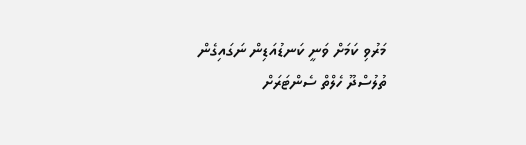މަރުވި ކަމަށް ވަނީ ކަނޑުއަޑިން ނަގައިގެން ތުލުސްދޫ ހެލްތް ސެންޓަރަށް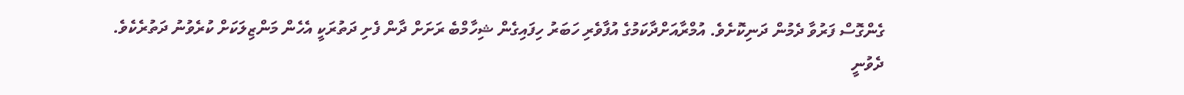ގެންގޮސް ފަރުވާ ދެމުން ދަނިކޮށެވެ. އުމްރާއަށްދާކަމުގެ އުފާވެރި ހަބަރު ހިފައިގެން ޝިހާމްބެ ރަށަށް ދާން ފެށި ދަތުރަކީ އެހެން މަންޒިލަކަށް ކުރެވުނު ދަތުރެކެވެ. ދެވުނީ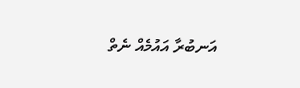އަނބުރާ އައުމެއް ނެތް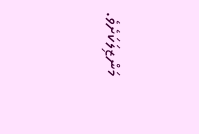މަންޒިލަކަށެވެ.